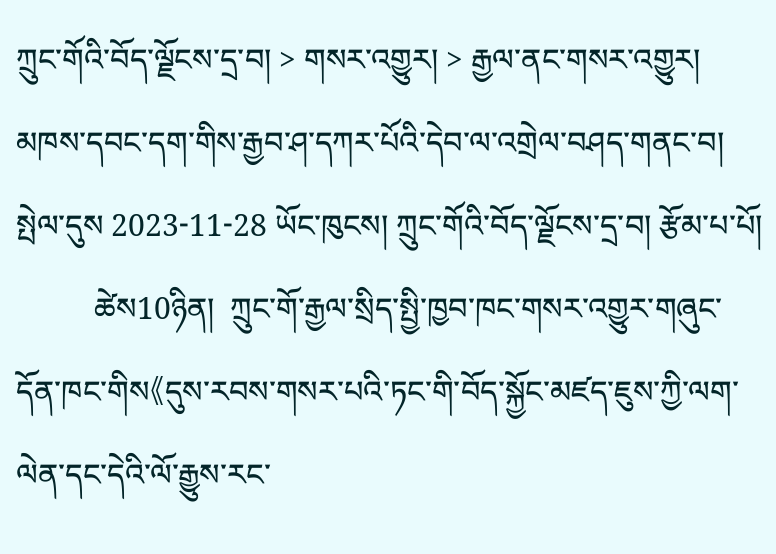ཀྲུང་གོའི་བོད་ལྗོངས་དྲ་བ། > གསར་འགྱུར། > རྒྱལ་ནང་གསར་འགྱུར།
མཁས་དབང་དག་གིས་རྒྱབ་ཤ་དཀར་པོའི་དེབ་ལ་འགྲེལ་བཤད་གནང་བ།
སྤེལ་དུས 2023-11-28 ཡོང་ཁུངས། ཀྲུང་གོའི་བོད་ལྗོངས་དྲ་བ། རྩོམ་པ་པོ།
          ཚེས10ཉིན།  ཀྲུང་གོ་རྒྱལ་སྲིད་སྤྱི་ཁྱབ་ཁང་གསར་འགྱུར་གཞུང་དོན་ཁང་གིས《དུས་རབས་གསར་པའི་ཏང་གི་བོད་སྐྱོང་མཛད་ཇུས་ཀྱི་ལག་ལེན་དང་དེའི་ལོ་རྒྱུས་རང་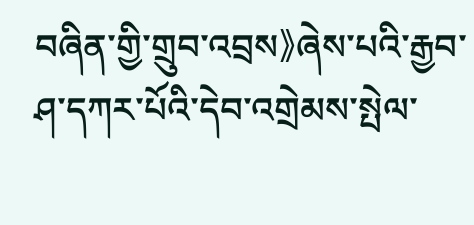བཞིན་གྱི་གྲུབ་འབྲས》ཞེས་པའི་རྒྱབ་ཤ་དཀར་པོའི་དེབ་འགྲེམས་སྤེལ་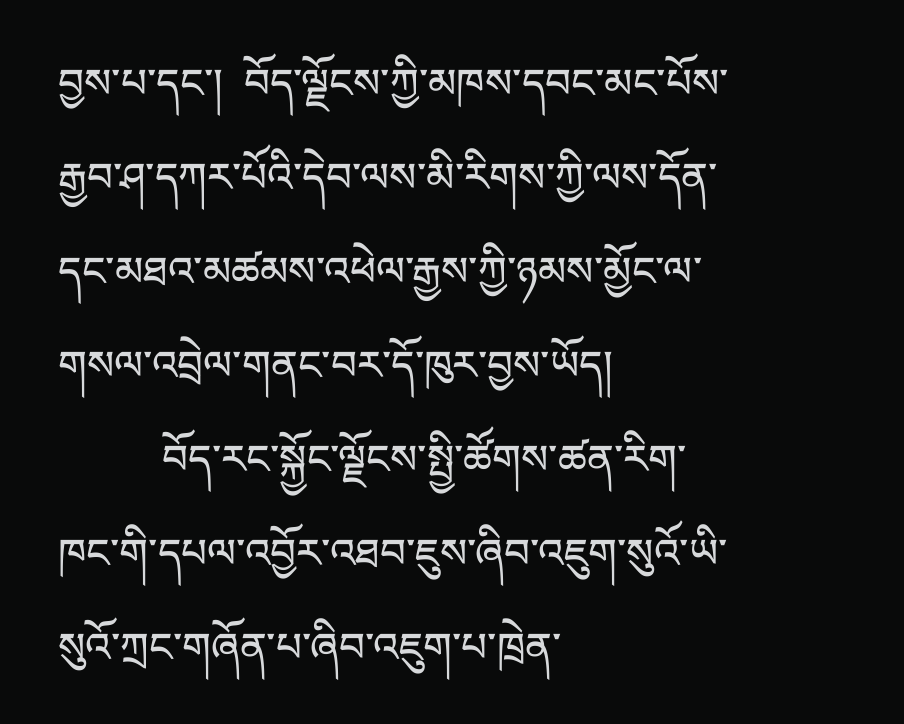བྱས་པ་དང་།  བོད་ལྗོངས་ཀྱི་མཁས་དབང་མང་པོས་རྒྱབ་ཤ་དཀར་པོའི་དེབ་ལས་མི་རིགས་ཀྱི་ལས་དོན་དང་མཐའ་མཚམས་འཕེལ་རྒྱས་ཀྱི་ཉམས་མྱོང་ལ་གསལ་འབྲེལ་གནང་བར་དོ་ཁུར་བྱས་ཡོད།
          བོད་རང་སྐྱོང་ལྗོངས་སྤྱི་ཚོགས་ཚན་རིག་ཁང་གི་དཔལ་འབྱོར་འཐབ་ཇུས་ཞིབ་འཇུག་སུའོ་ཡི་སུའོ་ཀྲང་གཞོན་པ་ཞིབ་འཇུག་པ་ཁྲེན་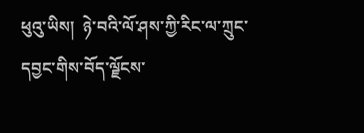ཕུའུ་ཡིས།  ཉེ་བའི་ལོ་ཤས་ཀྱི་རིང་ལ་ཀྲུང་དབྱང་གིས་བོད་ལྗོངས་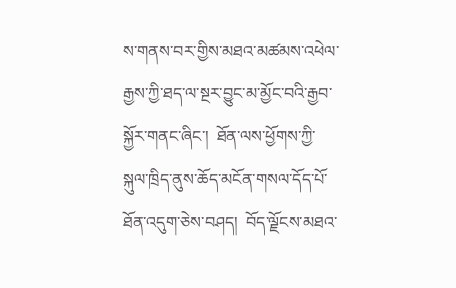ས་གནས་བར་གྱིས་མཐའ་མཚམས་འཕེལ་རྒྱས་ཀྱི་ཐད་ལ་སྔར་བྱུང་མ་མྱོང་བའི་རྒྱབ་སྐྱོར་གནང་ཞིང་།  ཐོན་ལས་ཕྱོགས་ཀྱི་སྐུལ་ཁྲིད་ནུས་ཆོད་མངོན་གསལ་དོད་པོ་ཐོན་འདུག་ཅེས་བཤད།  བོད་ལྗོངས་མཐའ་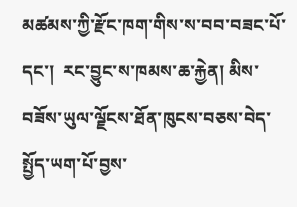མཚམས་ཀྱི་རྫོང་ཁག་གིས་ས་བབ་བཟང་པོ་དང་།  རང་བྱུང་ས་ཁམས་ཆ་རྐྱེན། མིས་བཟོས་ཡུལ་ལྗོངས་ཐོན་ཁུངས་བཅས་བེད་སྤྱོད་ཡག་པོ་བྱས་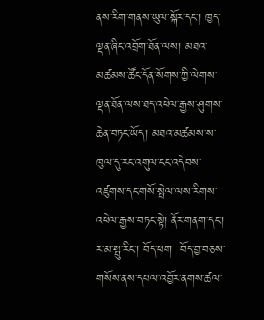ནས་རིག་གནས་ཡུལ་སྐོར་དང་། ཁྱད་ལྡན་ཞིང་འབྲོག་ཐོན་ལས། མཐའ་མཚམས་ཚོང་དོན་སོགས་ཀྱི་ལེགས་ལྡན་ཐོན་ལས་ཐད་འཕེལ་རྒྱས་ཤུགས་ཆེན་བཏང་ཡོད། མཐའ་མཚམས་ས་ཁུལ་དུ་རང་འགུལ་ངང་འདེབས་འཛུགས་དང་གསོ་སྤེལ་ལས་རིགས་འཕེལ་རྒྱས་བཏང་སྟེ། ནོར་གནག་དང་། ར་མ་སྤུ་རིང་། བོད་ཕག  བོད་བྱ་བཅས་གསོས་ནས་དཔལ་འབྱོར་ནགས་ཚལ་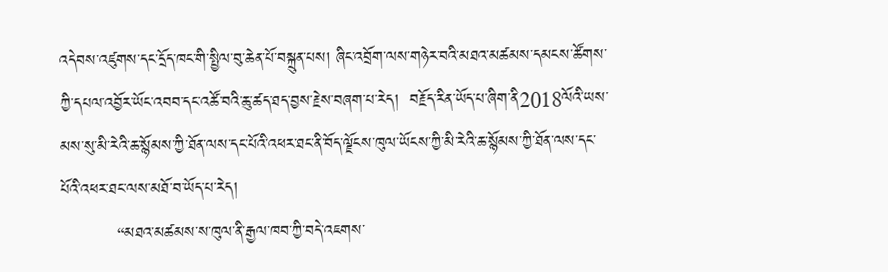འདེབས་འཛུགས་དང་དྲོད་ཁང་གི་སྤྱིལ་བུ་ཆེན་པོ་བསྐྲུན་པས། ཞིང་འབྲོག་ལས་གཉེར་བའི་མཐའ་མཚམས་དམངས་ཚོགས་ཀྱི་དཔལ་འབྱོར་ཡོང་འབབ་དང་འཚོ་བའི་ཆུ་ཚད་ཐད་བྱས་རྗེས་བཞག་པ་རེད།  བརྗོད་རིན་ཡོད་པ་ཞིག་ནི2018ལོའི་ཡས་མས་སུ་མི་རེའི་ཆ་སྙོམས་ཀྱི་ཐོན་ལས་དང་པོའི་འཕར་ཐང་ནི་བོད་ལྗོངས་ཁུལ་ཡོངས་ཀྱི་མི་རེའི་ཆ་སྙོམས་ཀྱི་ཐོན་ལས་དང་པོའི་འཕར་ཐང་ལས་མཐོ་བ་ཡོད་པ་རེད།
          “མཐའ་མཚམས་ས་ཁུལ་ནི་རྒྱལ་ཁབ་ཀྱི་བདེ་འཇགས་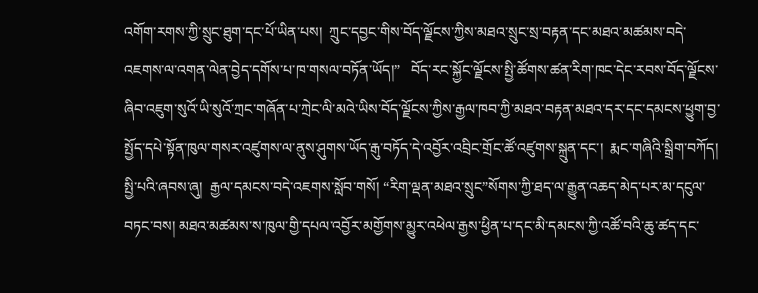འགོག་རགས་ཀྱི་སྲུང་ཐུག་དང་པོ་ཡིན་པས།  ཀྲུང་དབྱང་གིས་བོད་ལྗོངས་ཀྱིས་མཐའ་སྲུང་སྲ་བརྟན་དང་མཐའ་མཚམས་བདེ་འཇགས་ལ་འགན་ལེན་བྱེད་དགོས་པ་ཁ་གསལ་བཏོན་ཡོད།”   བོད་རང་སྐྱོང་ལྗོངས་སྤྱི་ཚོགས་ཚན་རིག་ཁང་དེང་རབས་བོད་ལྗོངས་ཞིབ་འཇུག་སུའོ་ཡི་སུའོ་ཀྲང་གཞོན་པ་ཀྲེང་ལི་མའེ་ཡིས་བོད་ལྗོངས་ཀྱིས་རྒྱལ་ཁབ་ཀྱི་མཐའ་བརྟན་མཐའ་དར་དང་དམངས་ཕྱུག་བྱ་སྤྱོད་དཔེ་སྟོན་ཁུལ་གསར་འཛུགས་ལ་ནུས་ཤུགས་ཡོད་རྒུ་བཏོད་དེ་འབྱོར་འབྲིང་གྲོང་ཚོ་འཛུགས་སྐྲུན་དང་།  རྨང་གཞིའི་སྒྲིག་བཀོད། སྤྱི་པའི་ཞབས་ཞུ།  རྒྱལ་དམངས་བདེ་འཇགས་སློབ་གསོ། “རིག་ལྡན་མཐའ་སྲུང”སོགས་ཀྱི་ཐད་ལ་རྒྱུན་འཆད་མེད་པར་མ་དངུལ་བཏང་བས། མཐའ་མཚམས་ས་ཁུལ་གྱི་དཔལ་འབྱོར་མགྱོགས་མྱུར་འཕེལ་རྒྱས་ཕྱིན་པ་དང་མི་དམངས་ཀྱི་འཚོ་བའི་ཆུ་ཚད་དང་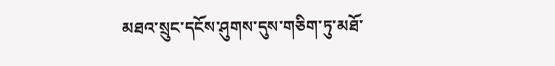མཐའ་སྲུང་དངོས་ཤུགས་དུས་གཅིག་ཏུ་མཐོ་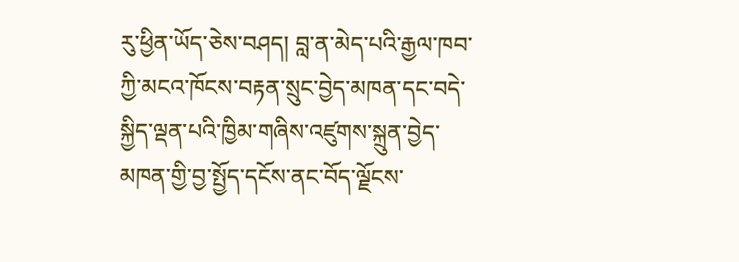རུ་ཕྱིན་ཡོད་ཅེས་བཤད། བླ་ན་མེད་པའི་རྒྱལ་ཁབ་ཀྱི་མངའ་ཁོངས་བརྟན་སྲུང་བྱེད་མཁན་དང་བདེ་སྐྱིད་ལྡན་པའི་ཁྱིམ་གཞིས་འཛུགས་སྐྲུན་བྱེད་མཁན་གྱི་བྱ་སྤྱོད་དངོས་ནང་བོད་ལྗོངས་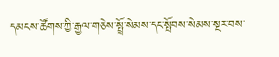དམངས་ཚོགས་ཀྱི་རྒྱལ་གཅེས་སྤྲོ་སེམས་དང་སྤོབས་སེམས་སྔར་བས་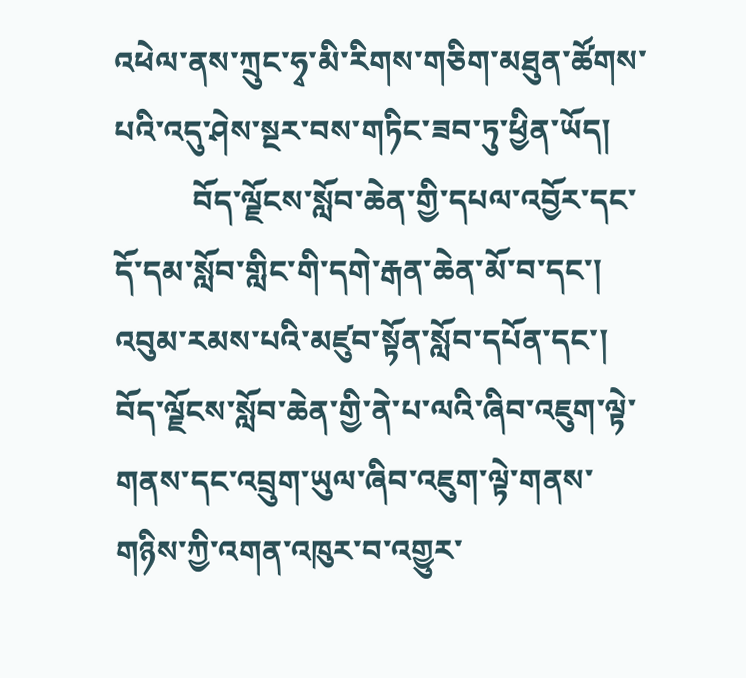འཕེལ་ནས་ཀྲུང་ཧྭ་མི་རིགས་གཅིག་མཐུན་ཚོགས་པའི་འདུ་ཤེས་སྔར་བས་གཏིང་ཟབ་ཏུ་ཕྱིན་ཡོད།
          བོད་ལྗོངས་སློབ་ཆེན་གྱི་དཔལ་འབྱོར་དང་དོ་དམ་སློབ་གླིང་གི་དགེ་རྒན་ཆེན་མོ་བ་དང་། འབུམ་རམས་པའི་མཛུབ་སྟོན་སློབ་དཔོན་དང་།  བོད་ལྗོངས་སློབ་ཆེན་གྱི་ནེ་པ་ལའི་ཞིབ་འཇུག་ལྟེ་གནས་དང་འབྲུག་ཡུལ་ཞིབ་འཇུག་ལྟེ་གནས་གཉིས་ཀྱི་འགན་འཁུར་བ་འགྱུར་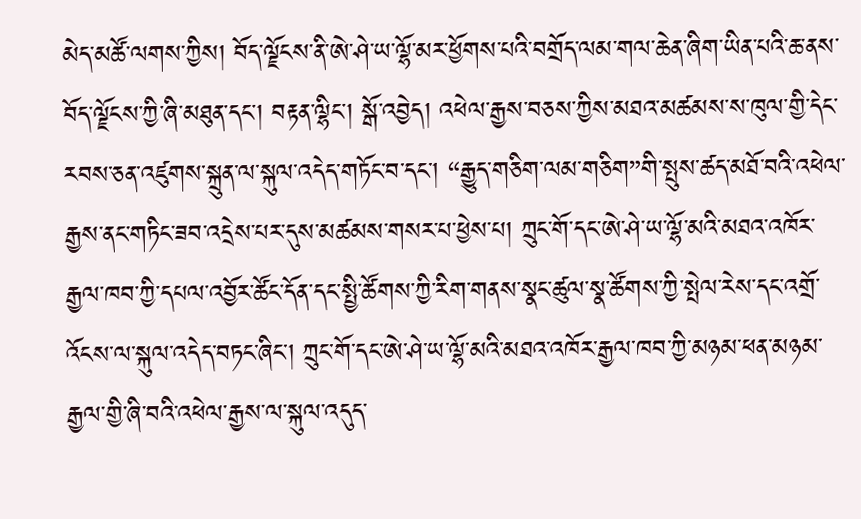མེད་མཚོ་ལགས་ཀྱིས། བོད་ལྗོངས་ནི་ཨེ་ཤེ་ཡ་ལྷོ་མར་ཕྱོགས་པའི་བགྲོད་ལམ་གལ་ཆེན་ཞིག་ཡིན་པའི་ཆ་ནས་བོད་ལྗོངས་ཀྱི་ཞི་མཐུན་དང་། བརྟན་ལྷིང་། སྒོ་འབྱེད། འཕེལ་རྒྱས་བཅས་ཀྱིས་མཐའ་མཚམས་ས་ཁུལ་གྱི་དེང་རབས་ཅན་འཛུགས་སྐྲུན་ལ་སྐུལ་འདེད་གཏོང་བ་དང་། “རྒྱུད་གཅིག་ལམ་གཅིག”གི་སྤུས་ཚད་མཐོ་བའི་འཕེལ་རྒྱས་ནང་གཏིང་ཟབ་འདྲེས་པར་དུས་མཚམས་གསར་པ་ཕྱེས་པ། ཀྲུང་གོ་དང་ཨེ་ཤེ་ཡ་ལྷོ་མའི་མཐའ་འཁོར་རྒྱལ་ཁབ་ཀྱི་དཔལ་འབྱོར་ཚོང་དོན་དང་སྤྱི་ཚོགས་ཀྱི་རིག་གནས་སྣང་ཚུལ་སྣ་ཚོགས་ཀྱི་སྤེལ་རེས་དང་འགྲོ་འོངས་ལ་སྐུལ་འདེད་བཏང་ཞིང་། ཀྲུང་གོ་དང་ཨེ་ཤེ་ཡ་ལྷོ་མའི་མཐའ་འཁོར་རྒྱལ་ཁབ་ཀྱི་མཉམ་ཕན་མཉམ་རྒྱལ་གྱི་ཞི་བའི་འཕེལ་རྒྱས་ལ་སྐུལ་འདུད་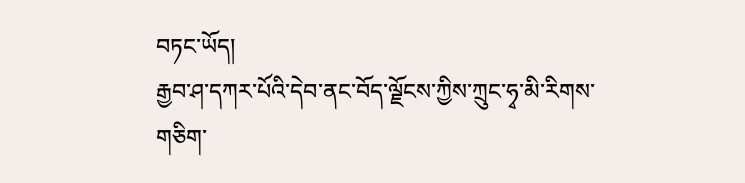བཏང་ཡོད།
རྒྱབ་ཤ་དཀར་པོའི་དེབ་ནང་བོད་ལྗོངས་ཀྱིས་ཀྲུང་ཧྭ་མི་རིགས་གཅིག་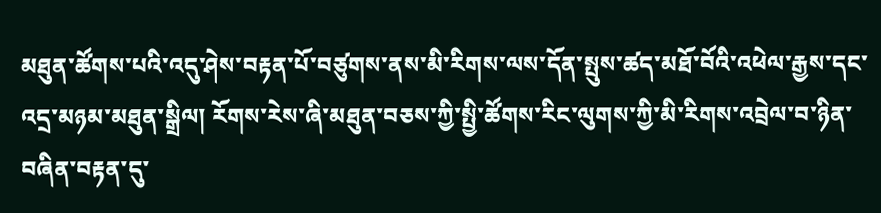མཐུན་ཚོགས་པའི་འདུ་ཤེས་བརྟན་པོ་བཙུགས་ནས་མི་རིགས་ལས་དོན་སྤུས་ཚད་མཐོ་བོའི་འཕེལ་རྒྱས་དང་འདྲ་མཉམ་མཐུན་སྒྲིལ། རོགས་རེས་ཞི་མཐུན་བཅས་ཀྱི་སྤྱི་ཚོགས་རིང་ལུགས་ཀྱི་མི་རིགས་འབྲེལ་བ་ཉིན་བཞིན་བརྟན་དུ་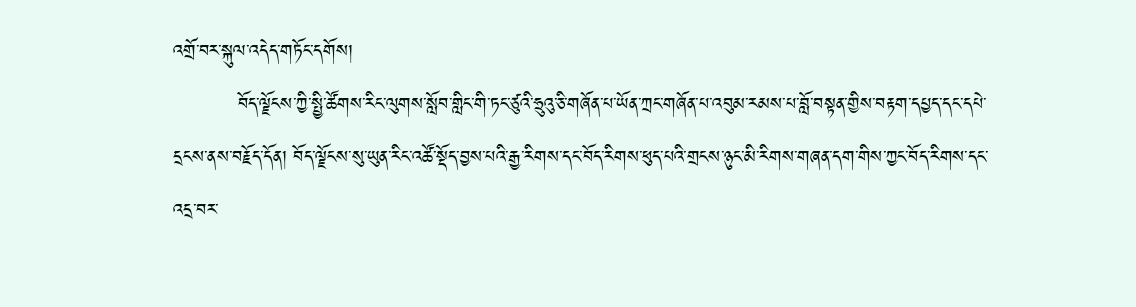འགྲོ་བར་སྐུལ་འདེད་གཏོང་དགོས།
          བོད་ལྗོངས་ཀྱི་སྤྱི་ཚོགས་རིང་ལུགས་སློབ་གླིང་གི་ཏང་ཙུའི་ཧྲུའུ་ཅི་གཞོན་པ་ཡོན་ཀྲང་གཞོན་པ་འབུམ་རམས་པ་བློ་བསྟན་གྱིས་བརྟག་དཔྱད་དང་དཔེ་དྲངས་ནས་བརྗོད་དོན། བོད་ལྗོངས་སུ་ཡུན་རིང་འཚོ་སྡོད་བྱས་པའི་རྒྱ་རིགས་དང་བོད་རིགས་ཕུད་པའི་གྲངས་ཉུང་མི་རིགས་གཞན་དག་གིས་ཀྱང་བོད་རིགས་དང་འདྲ་བར་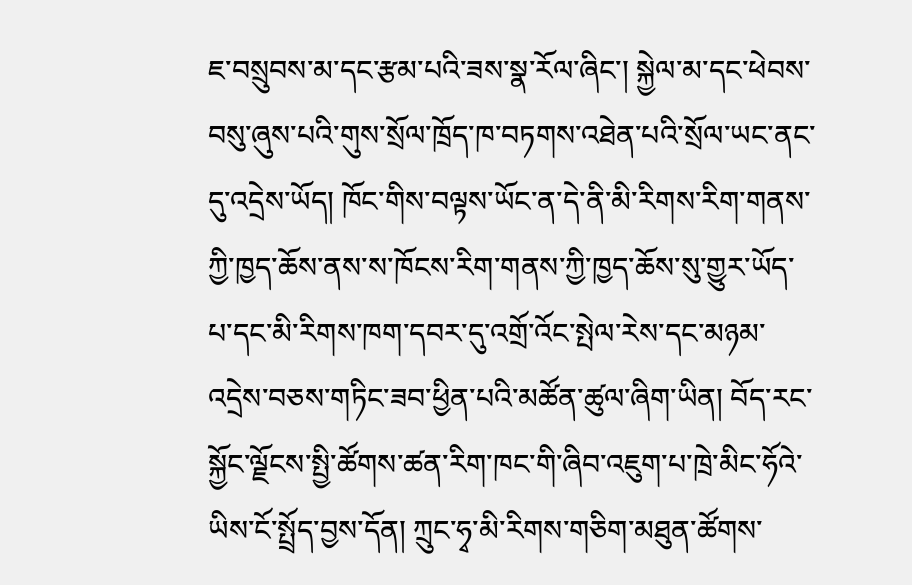ཇ་བསྲུབས་མ་དང་རྩམ་པའི་ཟས་སྣ་རོལ་ཞིང་། སྐྱེལ་མ་དང་ཕེབས་བསུ་ཞུས་པའི་གུས་སྲོལ་ཁྲོད་ཁ་བཏགས་འཐེན་པའི་སྲོལ་ཡང་ནང་དུ་འདྲེས་ཡོད། ཁོང་གིས་བལྟས་ཡོང་ན་དེ་ནི་མི་རིགས་རིག་གནས་ཀྱི་ཁྱད་ཆོས་ནས་ས་ཁོངས་རིག་གནས་ཀྱི་ཁྱད་ཆོས་སུ་གྱུར་ཡོད་པ་དང་མི་རིགས་ཁག་དབར་དུ་འགྲོ་འོང་སྤེལ་རེས་དང་མཉམ་འདྲེས་བཅས་གཏིང་ཟབ་ཕྱིན་པའི་མཚོན་ཚུལ་ཞིག་ཡིན། བོད་རང་སྐྱོང་ལྗོངས་སྤྱི་ཚོགས་ཚན་རིག་ཁང་གི་ཞིབ་འཇུག་པ་ཁྲེ་མིང་ཧོའེ་ཡིས་ངོ་སྤྲོད་བྱས་དོན། ཀྲུང་ཧྭ་མི་རིགས་གཅིག་མཐུན་ཚོགས་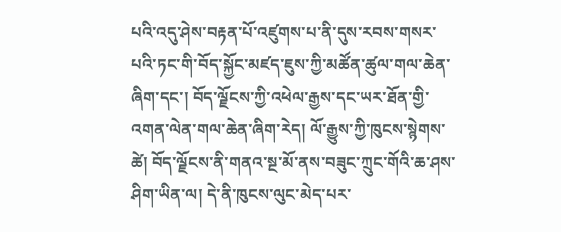པའི་འདུ་ཤེས་བརྟན་པོ་འཛུགས་པ་ནི་དུས་རབས་གསར་པའི་ཏང་གི་བོད་སྐྱོང་མཛད་ཇུས་ཀྱི་མཚོན་ཚུལ་གལ་ཆེན་ཞིག་དང་། བོད་ལྗོངས་ཀྱི་འཕེལ་རྒྱས་དང་ཡར་ཐོན་གྱི་འགན་ལེན་གལ་ཆེན་ཞིག་རེད། ལོ་རྒྱུས་ཀྱི་ཁུངས་སྙེགས་ཚེ། བོད་ལྗོངས་ནི་གནའ་སྔ་མོ་ནས་བཟུང་ཀྲུང་གོའི་ཆ་ཤས་ཤིག་ཡིན་ལ། དེ་ནི་ཁུངས་ལུང་མེད་པར་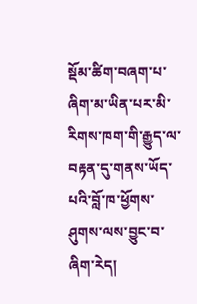སྡོམ་ཚིག་བཞག་པ་ཞིག་མ་ཡིན་པར་མི་རིགས་ཁག་གི་རྒྱུད་ལ་བརྟན་དུ་གནས་ཡོད་པའི་བློ་ཁ་ཕྱོགས་ཤུགས་ལས་བྱུང་བ་ཞིག་རེད།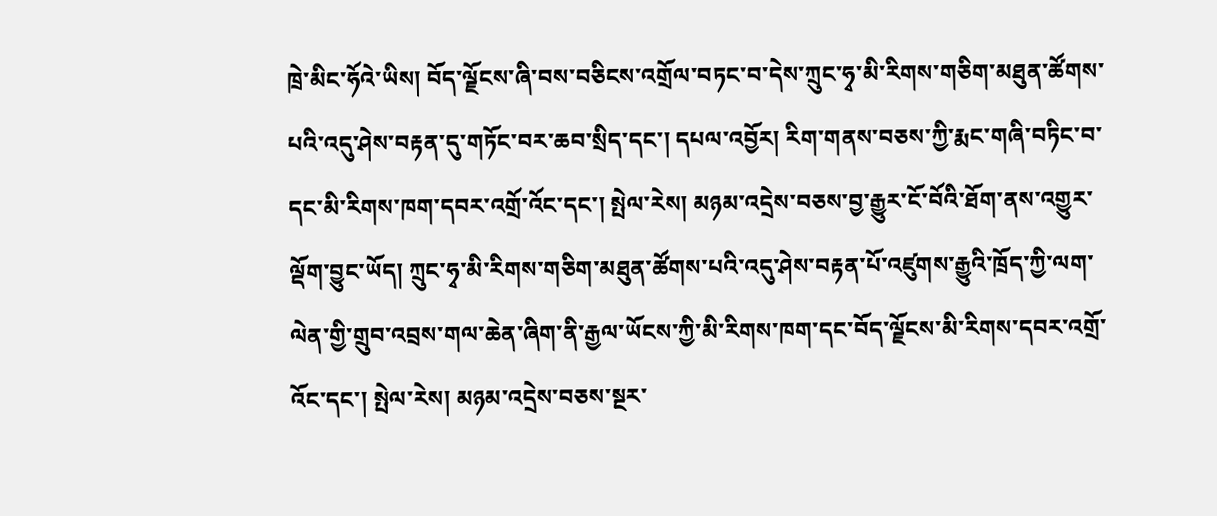ཁྲེ་མིང་ཧོའེ་ཡིས། བོད་ལྗོངས་ཞི་བས་བཅིངས་འགྲོལ་བཏང་བ་དེས་ཀྲུང་ཧྭ་མི་རིགས་གཅིག་མཐུན་ཚོགས་པའི་འདུ་ཤེས་བརྟན་དུ་གཏོང་བར་ཆབ་སྲིད་དང་། དཔལ་འབྱོར། རིག་གནས་བཅས་ཀྱི་རྨང་གཞི་བཏིང་བ་དང་མི་རིགས་ཁག་དབར་འགྲོ་འོང་དང་། སྤེལ་རེས། མཉམ་འདྲེས་བཅས་བྱ་རྒྱུར་ངོ་བོའི་ཐོག་ནས་འགྱུར་ལྡོག་བྱུང་ཡོད། ཀྲུང་ཧྭ་མི་རིགས་གཅིག་མཐུན་ཚོགས་པའི་འདུ་ཤེས་བརྟན་པོ་འཛུགས་རྒྱུའི་ཁྲོད་ཀྱི་ལག་ལེན་གྱི་གྲུབ་འབྲས་གལ་ཆེན་ཞིག་ནི་རྒྱལ་ཡོངས་ཀྱི་མི་རིགས་ཁག་དང་བོད་ལྗོངས་མི་རིགས་དབར་འགྲོ་འོང་དང་། སྤེལ་རེས། མཉམ་འདྲེས་བཅས་སྔར་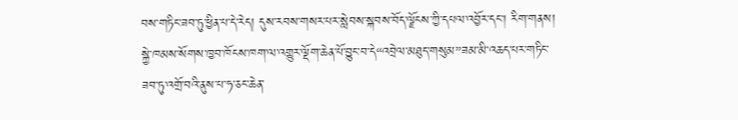བས་གཏིང་ཟབ་ཏུ་ཕྱིན་པ་དེ་རེད། དུས་རབས་གསར་པར་སླེབས་སྐབས་བོད་ལྗོངས་ཀྱི་དཔལ་འབྱོར་དང་། རིག་གནས། སྐྱེ་ཁམས་སོགས་ཁྱབ་ཁོངས་ཁག་ལ་འགྱུར་ལྡོག་ཆེན་པོ་བྱུང་བ་དེ“འབྲེལ་མཐུད་གསུམ”ཟམ་མི་འཆད་པར་གཏིང་ཟབ་ཏུ་འགྲོ་བའི་ནུས་པ་ཧ་ཅང་ཆེན་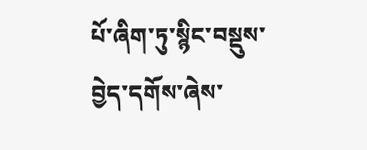པོ་ཞིག་ཏུ་སྙིང་བསྡུས་བྱེད་དགོས་ཞེས་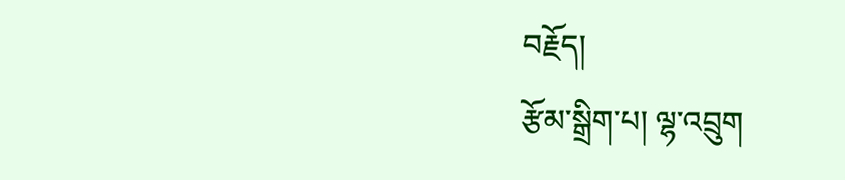བརྗོད།
རྩོམ་སྒྲིག་པ། ལྷ་འབྲུག